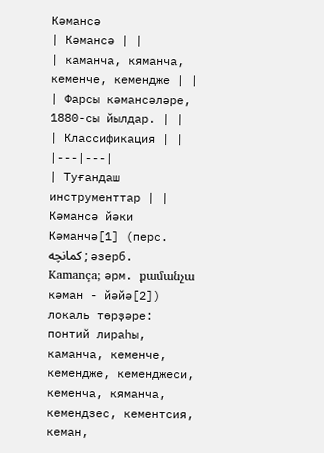Кәмансә
| Кәмансә | |
| каманча, кяманча, кеменче, кемендже | |
| Фарсы кәмансәләре, 1880-сы йылдар. | |
| Классификация | |
|---|---|
| Туғандаш инструменттар | |
Кәмансә йәки Кәманчә[1] (перс. کمانچه ; әзерб. Kamança; әрм. քամանչա кәман - йәйә[2]) локаль төрҙәре: понтий лираһы, каманча, кеменче, кемендже, кеменджеси, кеменча, кяманча, кемендзес, кементсия, кеман,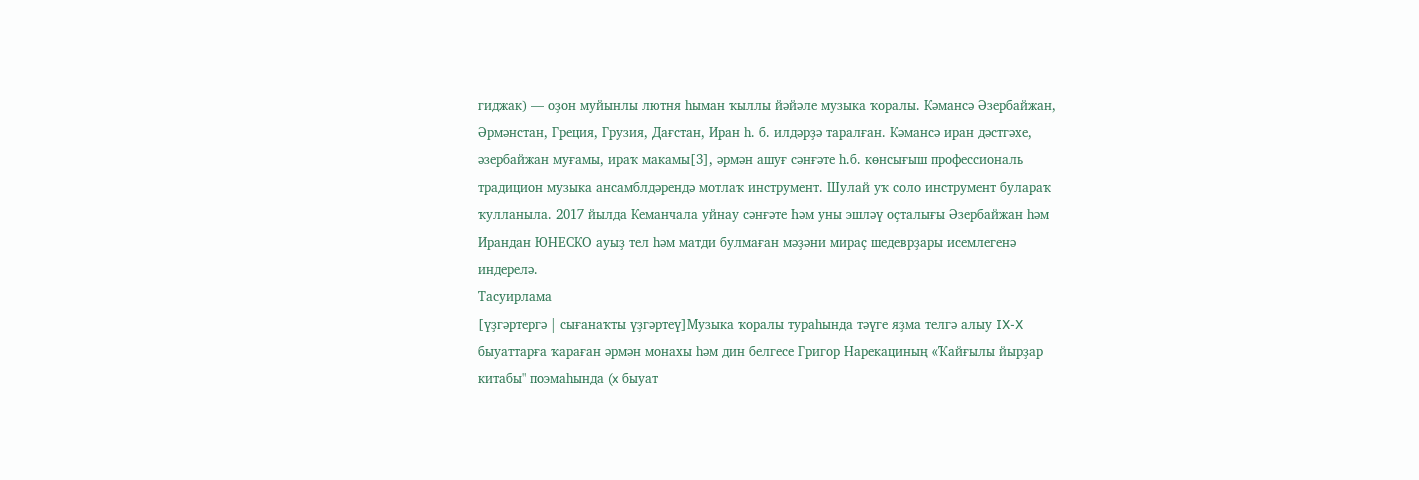гиджак) — оҙон муйынлы лютня һыман ҡыллы йәйәле музыка ҡоралы. Кәмансә Әзербайжан, Әрмәнстан, Греция, Грузия, Дағстан, Иран һ. б. илдәрҙә таралған. Кәмансә иран дәстгәхе, әзербайжан муғамы, ираҡ макамы[3], әрмән ашуғ сәнғәте һ.б. көнсығыш профессиональ традицион музыка ансамблдәрендә мотлаҡ инструмент. Шулай уҡ соло инструмент булараҡ ҡулланыла. 2017 йылда Кеманчала уйнау сәнғәте Һәм уны эшләү оҫталығы Әзербайжан һәм Ирандан ЮНЕСКО ауыҙ тел һәм матди булмаған мәҙәни мираҫ шедеврҙары исемлегенә индерелә.
Тасуирлама
[үҙгәртергә | сығанаҡты үҙгәртеү]Музыка ҡоралы тураһында тәүге яҙма телгә алыу IX-X быуаттарға ҡараған әрмән монахы һәм дин белгесе Григор Нарекациның «Ҡайғылы йырҙар китабы" поэмаһында (x быуат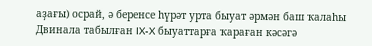аҙағы) осрай, ә беренсе һүрәт урта быуат әрмән баш ҡалаһы Двинала табылған IX-X быуаттарға ҡараған кәсәгә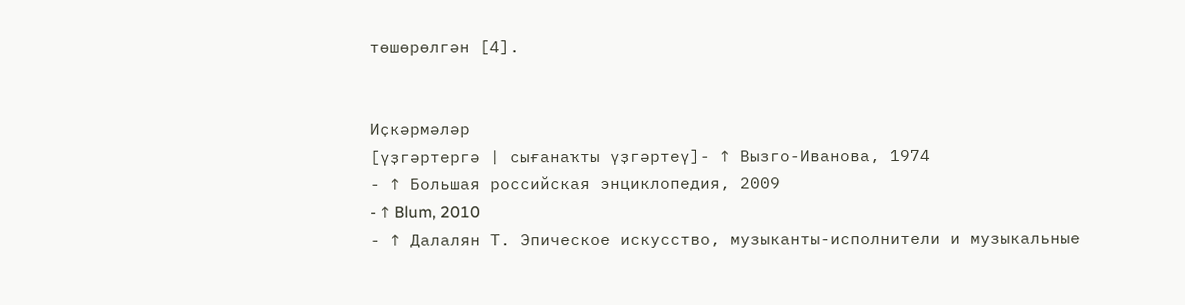төшөрөлгән [4].


Иҫкәрмәләр
[үҙгәртергә | сығанаҡты үҙгәртеү]- ↑ Вызго-Иванова, 1974
- ↑ Большая российская энциклопедия, 2009
- ↑ Blum, 2010
- ↑ Далалян Т. Эпическое искусство, музыканты-исполнители и музыкальные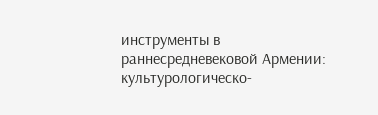инструменты в раннесредневековой Армении: культурологическо-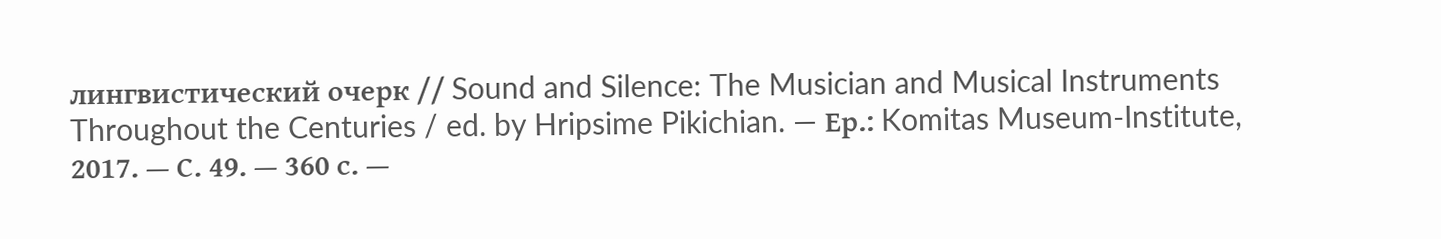лингвистический очерк // Sound and Silence: The Musician and Musical Instruments Throughout the Centuries / ed. by Hripsime Pikichian. — Ер.: Komitas Museum-Institute, 2017. — С. 49. — 360 с. —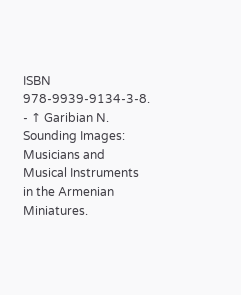ISBN 978-9939-9134-3-8.
- ↑ Garibian N. Sounding Images: Musicians and Musical Instruments in the Armenian Miniatures.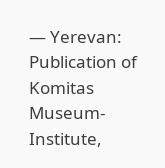— Yerevan: Publication of Komitas Museum-Institute,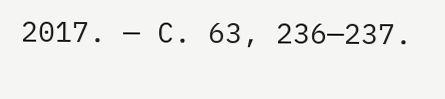2017. — С. 63, 236—237.